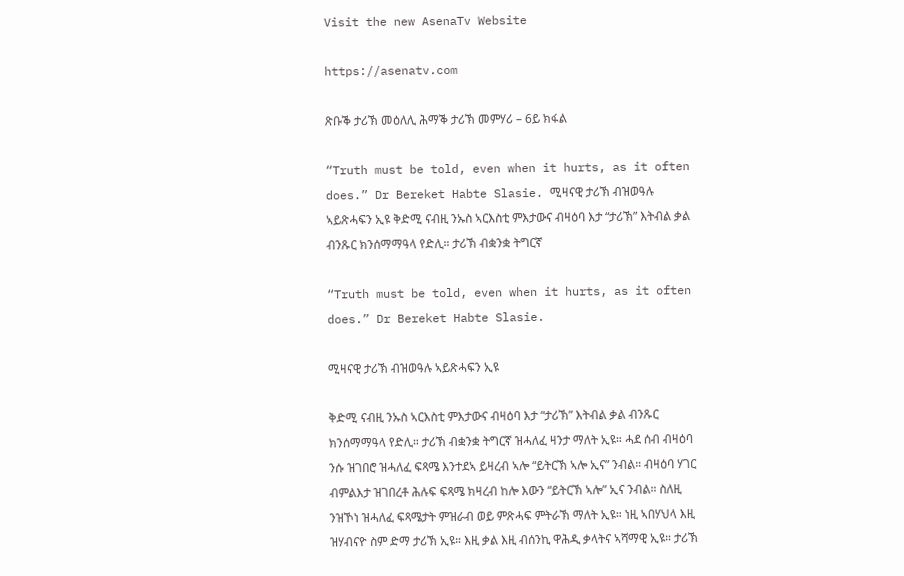Visit the new AsenaTv Website

https://asenatv.com

ጽቡቕ ታሪኽ መዕለሊ ሕማቕ ታሪኽ መምሃሪ – 6ይ ክፋል

“Truth must be told, even when it hurts, as it often does.” Dr Bereket Habte Slasie. ሚዛናዊ ታሪኽ ብዝወዓሉ ኣይጽሓፍን ኢዩ ቅድሚ ናብዚ ንኡስ ኣርእስቲ ምእታውና ብዛዕባ እታ “ታሪኽ” እትብል ቃል ብንጹር ክንሰማማዓላ የድሊ። ታሪኽ ብቋንቋ ትግርኛ

“Truth must be told, even when it hurts, as it often does.” Dr Bereket Habte Slasie.

ሚዛናዊ ታሪኽ ብዝወዓሉ ኣይጽሓፍን ኢዩ

ቅድሚ ናብዚ ንኡስ ኣርእስቲ ምእታውና ብዛዕባ እታ “ታሪኽ” እትብል ቃል ብንጹር ክንሰማማዓላ የድሊ። ታሪኽ ብቋንቋ ትግርኛ ዝሓለፈ ዛንታ ማለት ኢዩ። ሓደ ሰብ ብዛዕባ ንሱ ዝገበሮ ዝሓለፈ ፍጻሜ እንተደኣ ይዛረብ ኣሎ “ይትርኽ ኣሎ ኢና” ንብል። ብዛዕባ ሃገር ብምልእታ ዝገበረቶ ሕሉፍ ፍጻሜ ክዛረብ ከሎ እውን “ይትርኽ ኣሎ” ኢና ንብል። ስለዚ ንዝኾነ ዝሓለፈ ፍጻሜታት ምዝራብ ወይ ምጽሓፍ ምትራኽ ማለት ኢዩ። ነዚ ኣበሃህላ እዚ ዝሃብናዮ ስም ድማ ታሪኽ ኢዩ። እዚ ቃል እዚ ብሰንኪ ዋሕዲ ቃላትና ኣሻማዊ ኢዩ። ታሪኽ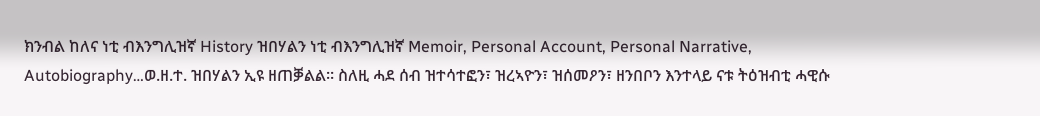ክንብል ከለና ነቲ ብእንግሊዝኛ History ዝበሃልን ነቲ ብእንግሊዝኛ Memoir, Personal Account, Personal Narrative, Autobiography…ወ.ዘ.ተ. ዝበሃልን ኢዩ ዘጠቓልል። ስለዚ ሓደ ሰብ ዝተሳተፎን፣ ዝረኣዮን፣ ዝሰመዖን፣ ዘንበቦን እንተላይ ናቱ ትዕዝብቲ ሓዊሱ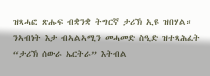ዝጻሓፎ ጽሑፍ ብቋንቋ ትግርኛ ታሪኽ ኢዩ ዝበሃል። ንኣብነት እታ ብኣልኣሚን መሓመድ ስዒድ ዝተጻሕፈት “ታሪኽ ሰውራ ኤርትራ” እትብል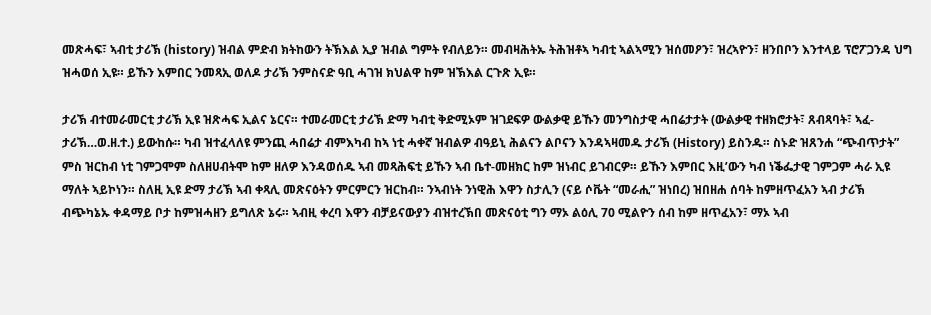መጽሓፍ፣ ኣብቲ ታሪኽ (history) ዝብል ምድብ ክትከውን ትኽእል ኢያ ዝብል ግምት የብለይን። መብዛሕትኡ ትሕዝቶኣ ካብቲ ኣልኣሚን ዝሰመዖን፣ ዝረኣዮን፣ ዘንበቦን እንተላይ ፕሮፖጋንዳ ህግ ዝሓወሰ ኢዩ። ይኹን እምበር ንመጻኢ ወለዶ ታሪኽ ንምስናድ ዓቢ ሓገዝ ክህልዋ ከም ዝኽእል ርጉጽ ኢዩ።

ታሪኽ ብተመራመርቲ ታሪኽ ኢዩ ዝጽሓፍ ኢልና ኔርና። ተመራመርቲ ታሪኽ ድማ ካብቲ ቅድሚኦም ዝገደፍዎ ውልቃዊ ይኹን መንግስታዊ ሓበሬታታት (ውልቃዊ ተዘክሮታት፣ ጸብጻባት፣ ኣፈ-ታሪኽ…ወ.ዘ.ተ.) ይውከሱ። ካብ ዝተፈላለዩ ምንጪ ሓበሬታ ብምእካብ ከኣ ነቲ ሓቀኛ ዝብልዎ ብዓይኒ ሕልናን ልቦናን እንዳኣዛመዱ ታሪኽ (History) ይስንዱ። ስኑድ ዝጸንሐ “ጭብጥታት” ምስ ዝርከብ ነቲ ገምጋሞም ስለዘሀብትሞ ከም ዘለዎ እንዳወሰዱ ኣብ መጻሕፍቲ ይኹን ኣብ ቤተ-መዘክር ከም ዝነብር ይገብርዎ። ይኹን እምበር እዚ’ውን ካብ ነቕፌታዊ ገምጋም ሓራ ኢዩ ማለት ኣይኮነን። ስለዚ ኢዩ ድማ ታሪኽ ኣብ ቀጻሊ መጽናዕትን ምርምርን ዝርከብ። ንኣብነት ንነዊሕ እዋን ስታሊን (ናይ ሶቬት “መራሒ” ዝነበረ) ዝበዘሐ ሰባት ከምዘጥፈአን ኣብ ታሪኽ ብጭካኔኡ ቀዳማይ ቦታ ከምዝሓዘን ይግለጽ ኔሩ። ኣብዚ ቀረባ እዋን ብቻይናውያን ብዝተረኽበ መጽናዕቲ ግን ማኦ ልዕሊ 70 ሚልዮን ሰብ ከም ዘጥፈአን፣ ማኦ ኣብ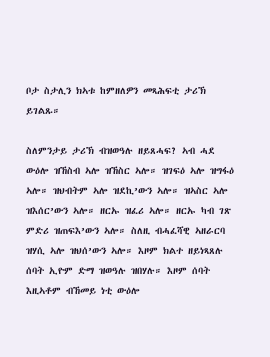ቦታ ስታሊን ክኣቱ ከምዘለዎን መጻሕፍቲ ታሪኽ ይገልጹ።

ስለምንታይ ታሪኽ ብዝወዓሉ ዘይጸሓፍ? ኣብ ሓደ ውዕሎ ዝኸስብ ኣሎ ዝኸስር ኣሎ። ዝገፍዕ ኣሎ ዝግፋዕ ኣሎ። ዝህብትም ኣሎ ዝደኪ’ውን ኣሎ። ዝኣስር ኣሎ ዝእሰር’ውን ኣሎ። ዘርኡ ዝፈሪ ኣሎ። ዘርኡ ካብ ገጽ ምድሪ ዝጠፍእ’ውን ኣሎ። ስለዚ ብሓፈሻዊ ኣዘራርባ ዝሃሲ ኣሎ ዝህሰ’ውን ኣሎ። እዞም ክልተ ዘይነጻጸሉ ሰባት ኢዮም ድማ ዝወዓሉ ዝበሃሉ። እዞም ሰባት እዚኣቶም ብኸመይ ነቲ ውዕሎ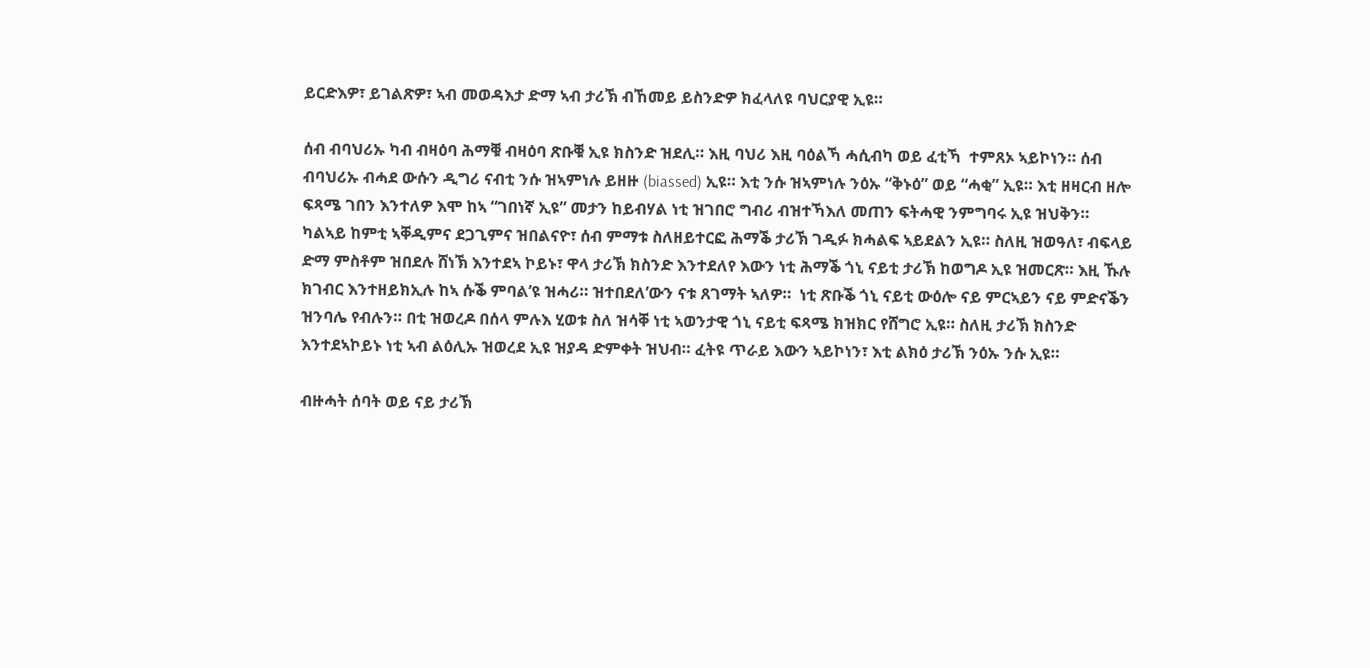ይርድእዎ፣ ይገልጽዎ፣ ኣብ መወዳእታ ድማ ኣብ ታሪኽ ብኸመይ ይስንድዎ ክፈላለዩ ባህርያዊ ኢዩ።

ሰብ ብባህሪኡ ካብ ብዛዕባ ሕማቑ ብዛዕባ ጽቡቑ ኢዩ ክስንድ ዝደሊ። እዚ ባህሪ እዚ ባዕልኻ ሓሲብካ ወይ ፈቲኻ  ተምጸኦ ኣይኮነን። ሰብ ብባህሪኡ ብሓደ ውሱን ዲግሪ ናብቲ ንሱ ዝኣምነሉ ይዘዙ (biassed) ኢዩ። እቲ ንሱ ዝኣምነሉ ንዕኡ “ቅኑዕ” ወይ “ሓቂ” ኢዩ። እቲ ዘዛርብ ዘሎ ፍጻሜ ገበን እንተለዎ እሞ ከኣ “ገበነኛ ኢዩ” መታን ከይብሃል ነቲ ዝገበሮ ግብሪ ብዝተኻእለ መጠን ፍትሓዊ ንምግባሩ ኢዩ ዝህቅን። ካልኣይ ከምቲ ኣቐዲምና ደጋጊምና ዝበልናዮ፣ ሰብ ምማቱ ስለዘይተርፎ ሕማቕ ታሪኽ ገዲፉ ክሓልፍ ኣይደልን ኢዩ። ስለዚ ዝወዓለ፣ ብፍላይ ድማ ምስቶም ዝበደሉ ሸነኽ እንተደኣ ኮይኑ፣ ዋላ ታሪኽ ክስንድ እንተደለየ እውን ነቲ ሕማቕ ጎኒ ናይቲ ታሪኽ ከወግዶ ኢዩ ዝመርጽ። እዚ ኹሉ ክገብር እንተዘይክኢሉ ከኣ ሱቕ ምባል’ዩ ዝሓሪ። ዝተበደለ’ውን ናቱ ጸገማት ኣለዎ።  ነቲ ጽቡቕ ጎኒ ናይቲ ውዕሎ ናይ ምርኣይን ናይ ምድናቕን ዝንባሌ የብሉን። በቲ ዝወረዶ በሰላ ምሉእ ሂወቱ ስለ ዝሳቐ ነቲ ኣወንታዊ ጎኒ ናይቲ ፍጻሜ ክዝክር የሸግሮ ኢዩ። ስለዚ ታሪኽ ክስንድ እንተደኣኮይኑ ነቲ ኣብ ልዕሊኡ ዝወረደ ኢዩ ዝያዳ ድምቀት ዝህብ። ፈትዩ ጥራይ እውን ኣይኮነን፣ እቲ ልክዕ ታሪኽ ንዕኡ ንሱ ኢዩ።

ብዙሓት ሰባት ወይ ናይ ታሪኽ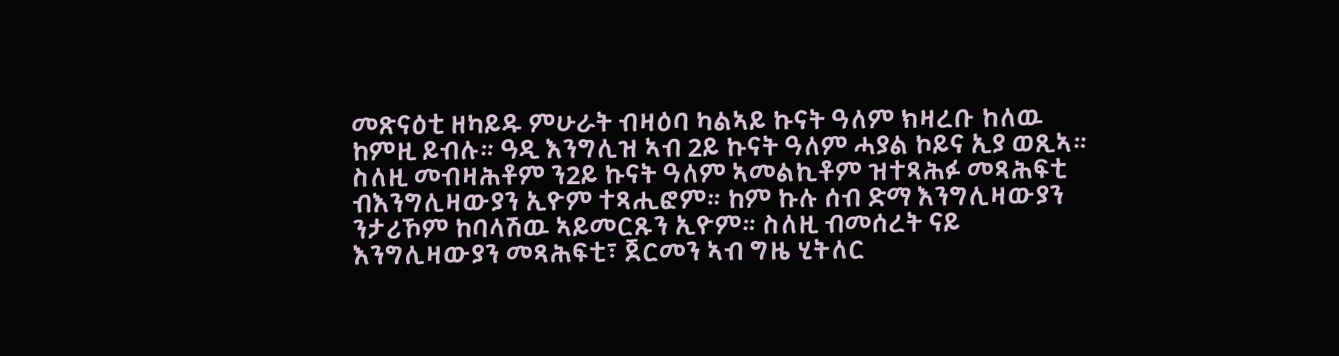መጽናዕቲ ዘካይዱ ምሁራት ብዛዕባ ካልኣይ ኩናት ዓለም ክዛረቡ ከለዉ ከምዚ ይብሉ። ዓዲ እንግሊዝ ኣብ 2ይ ኩናት ዓለም ሓያል ኮይና ኢያ ወጺኣ። ስለዚ መብዛሕቶም ን2ይ ኩናት ዓለም ኣመልኪቶም ዝተጻሕፉ መጻሕፍቲ ብእንግሊዛውያን ኢዮም ተጻሒፎም። ከም ኩሉ ሰብ ድማ እንግሊዛውያን ንታሪኾም ከባላሽዉ ኣይመርጹን ኢዮም። ስለዚ ብመሰረት ናይ እንግሊዛውያን መጻሕፍቲ፣ ጀርመን ኣብ ግዜ ሂትለር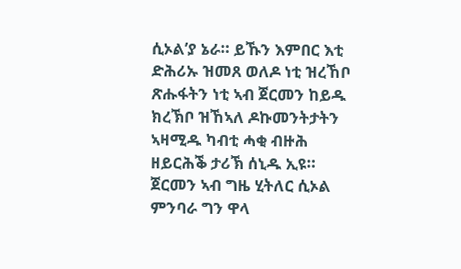ሲኦል’ያ ኔራ። ይኹን እምበር እቲ ድሕሪኡ ዝመጸ ወለዶ ነቲ ዝረኸቦ ጽሑፋትን ነቲ ኣብ ጀርመን ከይዱ ክረኽቦ ዝኸኣለ ዶኩመንትታትን ኣዛሚዱ ካብቲ ሓቂ ብዙሕ ዘይርሕቕ ታሪኽ ሰኒዱ ኢዩ። ጀርመን ኣብ ግዜ ሂትለር ሲኦል ምንባራ ግን ዋላ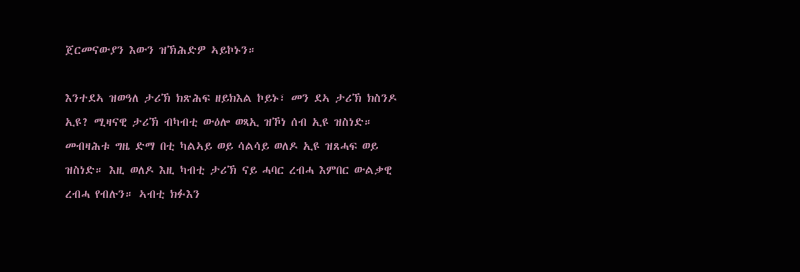ጀርመናውያን እውን ዝኽሕድዎ ኣይኮኑን።

እንተደኣ ዝወዓለ ታሪኽ ክጽሕፍ ዘይክእል ኮይኑ፣ መን ደኣ ታሪኽ ክስንዶ ኢዩ? ሚዛናዊ ታሪኽ ብካብቲ ውዕሎ ወጻኢ ዝኾነ ሰብ ኢዩ ዝስነድ። መብዛሕቱ ግዜ ድማ በቲ ካልኣይ ወይ ሳልሳይ ወለዶ ኢዩ ዝጸሓፍ ወይ ዝስነድ። እዚ ወለዶ እዚ ካብቲ ታሪኽ ናይ ሓባር ረብሓ እምበር ውልቃዊ ረብሓ የብሉን። ኣብቲ ክፉእን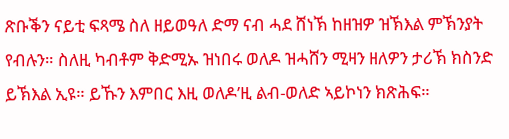ጽቡቕን ናይቲ ፍጻሜ ስለ ዘይወዓለ ድማ ናብ ሓደ ሸነኽ ከዘዝዎ ዝኽእል ምኽንያት የብሉን። ስለዚ ካብቶም ቅድሚኡ ዝነበሩ ወለዶ ዝሓሸን ሚዛን ዘለዎን ታሪኽ ክስንድ ይኽእል ኢዩ። ይኹን እምበር እዚ ወለዶ’ዚ ልብ-ወለድ ኣይኮነን ክጽሕፍ።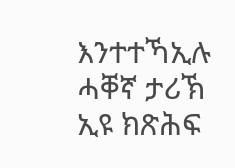እንተተኻኢሉ ሓቐኛ ታሪኽ ኢዩ ክጽሕፍ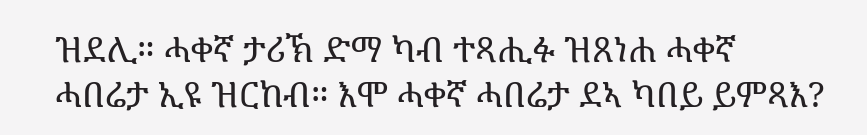ዝደሊ። ሓቀኛ ታሪኽ ድማ ካብ ተጻሒፉ ዝጸነሐ ሓቀኛ ሓበሬታ ኢዩ ዝርከብ። እሞ ሓቀኛ ሓበሬታ ደኣ ካበይ ይምጻእ?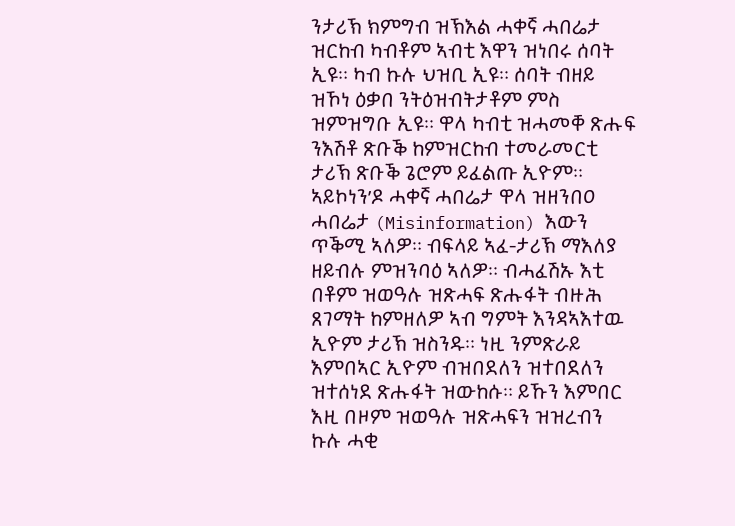ንታሪኽ ክምግብ ዝኽእል ሓቀኛ ሓበሬታ ዝርከብ ካብቶም ኣብቲ እዋን ዝነበሩ ሰባት ኢዩ። ካብ ኩሉ ህዝቢ ኢዩ። ሰባት ብዘይ ዝኾነ ዕቃበ ንትዕዝብትታቶም ምስ ዝምዝግቡ ኢዩ። ዋላ ካብቲ ዝሓመቐ ጽሑፍ ንእሽቶ ጽቡቕ ከምዝርከብ ተመራመርቲ ታሪኽ ጽቡቕ ጌሮም ይፈልጡ ኢዮም። ኣይኮነን’ዶ ሓቀኛ ሓበሬታ ዋላ ዝዘንበዐ ሓበሬታ (Misinformation) እውን ጥቕሚ ኣለዎ። ብፍላይ ኣፈ-ታሪኽ ማእለያ ዘይብሉ ምዝንባዕ ኣለዎ። ብሓፈሽኡ እቲ በቶም ዝወዓሉ ዝጽሓፍ ጽሑፋት ብዙሕ ጸገማት ከምዘለዎ ኣብ ግምት እንዳኣእተዉ ኢዮም ታሪኽ ዝስንዱ። ነዚ ንምጽራይ እምበኣር ኢዮም ብዝበደለን ዝተበደለን ዝተሰነደ ጽሑፋት ዝውከሱ። ይኹን እምበር እዚ በዞም ዝወዓሉ ዝጽሓፍን ዝዝረብን ኩሉ ሓቂ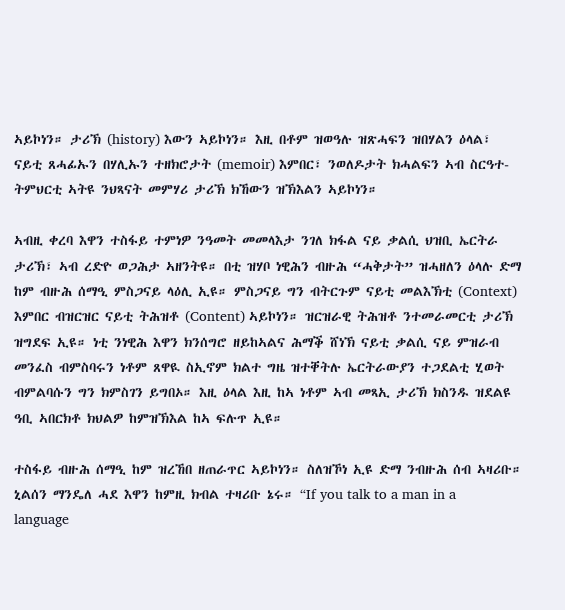ኣይኮነን። ታሪኽ (history) እውን ኣይኮነን። እዚ በቶም ዝወዓሉ ዝጽሓፍን ዝበሃልን ዕላል፣ ናይቲ ጸሓፊኡን በሃሊኡን ተዘክሮታት (memoir) እምበር፣ ንወለዶታት ክሓልፍን ኣብ ስርዓተ-ትምህርቲ ኣትዩ ንህጻናት መምሃሪ ታሪኽ ክኸውን ዝኽእልን ኣይኮነን።

ኣብዚ ቀረባ እዋን ተስፋይ ተምነዎ ንዓመት መመላእታ ንገለ ክፋል ናይ ቃልሲ ህዝቢ ኤርትራ ታሪኽ፣ ኣብ ረድዮ ወጋሕታ ኣዘንትዩ። በቲ ዝሃቦ ነዊሕን ብዙሕ “ሓቅታት” ዝሓዘለን ዕላሉ ድማ ከም ብዙሕ ሰማዒ ምስጋናይ ላዕሊ ኢዩ። ምስጋናይ ግን ብትርጉም ናይቲ መልእኽቲ (Context) እምበር ብዝርዝር ናይቲ ትሕዝቶ (Content) ኣይኮነን። ዝርዝራዊ ትሕዝቶ ንተመራመርቲ ታሪኽ ዝግደፍ ኢዩ። ነቲ ንነዊሕ እዋን ክንሰግሮ ዘይከኣልና ሕማቕ ሸነኽ ናይቲ ቃልሲ ናይ ምዝራብ መንፈስ ብምስባሩን ነቶም ጸዋዪ ስኢኖም ክልተ ግዜ ዝተቐትሉ ኤርትራውያን ተጋደልቲ ሂወት ብምልባሱን ግን ክምስገን ይግበኦ። እዚ ዕላል እዚ ከኣ ነቶም ኣብ መጻኢ ታሪኽ ክስንዱ ዝደልዩ ዓቢ ኣበርክቶ ክህልዎ ከምዝኽእል ከኣ ፍሉጥ ኢዩ።

ተስፋይ ብዙሕ ሰማዒ ከም ዝረኸበ ዘጠራጥር ኣይኮነን። ስለዝኾነ ኢዩ ድማ ንብዙሕ ሰብ ኣዛሪቡ። ኒልሰን ማንዴለ ሓደ እዋን ከምዚ ክብል ተዛሪቡ ኔሩ። “If you talk to a man in a language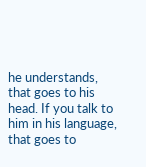he understands, that goes to his head. If you talk to him in his language, that goes to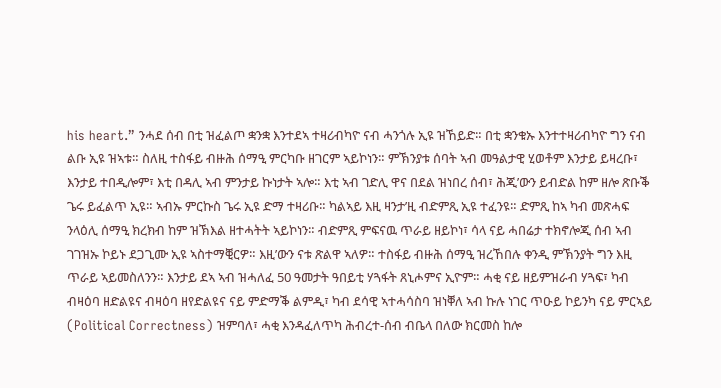his heart.” ንሓደ ሰብ በቲ ዝፈልጦ ቋንቋ እንተደኣ ተዛሪብካዮ ናብ ሓንጎሉ ኢዩ ዝኸይድ። በቲ ቋንቁኡ እንተተዛሪብካዮ ግን ናብ ልቡ ኢዩ ዝኣቱ። ስለዚ ተስፋይ ብዙሕ ሰማዒ ምርካቡ ዘገርም ኣይኮነን። ምኽንያቱ ሰባት ኣብ መዓልታዊ ሂወቶም እንታይ ይዛረቡ፣ እንታይ ተበዲሎም፣ እቲ በዳሊ ኣብ ምንታይ ኩነታት ኣሎ። እቲ ኣብ ገድሊ ዋና በደል ዝነበረ ሰብ፣ ሕጂ’ውን ይብድል ከም ዘሎ ጽቡቕ ጌሩ ይፈልጥ ኢዩ። ኣብኡ ምርኩስ ጌሩ ኢዩ ድማ ተዛሪቡ። ካልኣይ እዚ ዛንታ’ዚ ብድምጺ ኢዩ ተፈንዩ። ድምጺ ከኣ ካብ መጽሓፍ ንላዕሊ ሰማዒ ክረክብ ከም ዝኽእል ዘተሓትት ኣይኮነን። ብድምጺ ምፍናዉ ጥራይ ዘይኮነ፣ ሳላ ናይ ሓበሬታ ተክኖሎጂ ሰብ ኣብ ገገዝኡ ኮይኑ ደጋጊሙ ኢዩ ኣስተማቒርዎ። እዚ’ውን ናቱ ጽልዋ ኣለዎ። ተስፋይ ብዙሕ ሰማዒ ዝረኸበሉ ቀንዲ ምኽንያት ግን እዚ ጥራይ ኣይመስለንን። እንታይ ደኣ ኣብ ዝሓለፈ 50 ዓመታት ዓበይቲ ሃጓፋት ጸኒሖምና ኢዮም። ሓቂ ናይ ዘይምዝራብ ሃጓፍ፣ ካብ ብዛዕባ ዘድልዩና ብዛዕባ ዘየድልዩና ናይ ምድማቕ ልምዲ፣ ካብ ደሳዊ ኣተሓሳስባ ዝነቐለ ኣብ ኩሉ ነገር ጥዑይ ኮይንካ ናይ ምርኣይ (Political Correctness) ዝምባለ፣ ሓቂ እንዳፈለጥካ ሕብረተ-ሰብ ብቤላ በለው ክርመስ ከሎ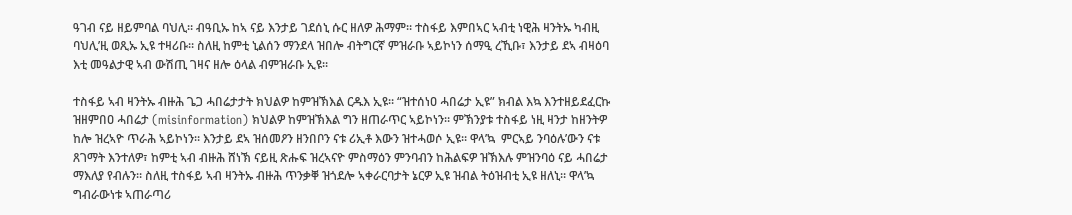ዓገብ ናይ ዘይምባል ባህሊ። ብዓቢኡ ከኣ ናይ እንታይ ገደሰኒ ሱር ዘለዎ ሕማም። ተስፋይ እምበኣር ኣብቲ ነዊሕ ዛንትኡ ካብዚ ባህሊ’ዚ ወጺኡ ኢዩ ተዛሪቡ። ስለዚ ከምቲ ኒልሰን ማንደላ ዝበሎ ብትግርኛ ምዝራቡ ኣይኮነን ሰማዒ ረኺቡ፣ እንታይ ደኣ ብዛዕባ እቲ መዓልታዊ ኣብ ውሽጢ ገዛና ዘሎ ዕላል ብምዝራቡ ኢዩ።

ተስፋይ ኣብ ዛንትኡ ብዙሕ ጌጋ ሓበሬታታት ክህልዎ ከምዝኽእል ርዱእ ኢዩ። “ዝተሰነዐ ሓበሬታ ኢዩ” ክብል እኳ እንተዘይደፈርኩ ዝዘምበዐ ሓበሬታ (misinformation) ክህልዎ ከምዝኽእል ግን ዘጠራጥር ኣይኮነን። ምኽንያቱ ተስፋይ ነዚ ዛንታ ከዘንትዎ ከሎ ዝረኣዮ ጥራሕ ኣይኮነን። እንታይ ደኣ ዝሰመዖን ዘንበቦን ናቱ ሪኢቶ እውን ዝተሓወሶ ኢዩ። ዋላ’ኳ  ምርኣይ ንባዕሉ’ውን ናቱ ጸገማት እንተለዎ፣ ከምቲ ኣብ ብዙሕ ሸነኽ ናይዚ ጽሑፍ ዝረኣናዮ ምስማዕን ምንባብን ከሕልፍዎ ዝኽእሉ ምዝንባዕ ናይ ሓበሬታ ማእለያ የብሉን። ስለዚ ተስፋይ ኣብ ዛንትኡ ብዙሕ ጥንቃቐ ዝጎደሎ ኣቀራርባታት ኔርዎ ኢዩ ዝብል ትዕዝብቲ ኢዩ ዘለኒ። ዋላ’ኳ ግብራውነቱ ኣጠራጣሪ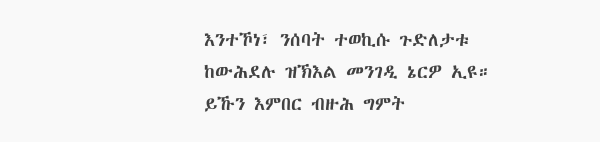እንተኾነ፣ ንሰባት ተወኪሱ ጉድለታቱ ከውሕደሉ ዝኽእል መንገዲ ኔርዎ ኢዩ። ይኹን እምበር ብዙሕ ግምት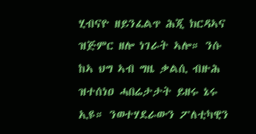ሂብናዮ ዘይንፈልጥ ሕጂ ክርዳኣና ዝጅምር ዘሎ ነገራት ኣሎ። ንሱ ከኣ ህግ ኣብ ግዜ ቃልሲ ብዙሕ ዝተሰነዐ ሓበሬታታት ይዘሩ ኔሩ ኢዩ። ንወተሃደራውን ፖለቲካዊን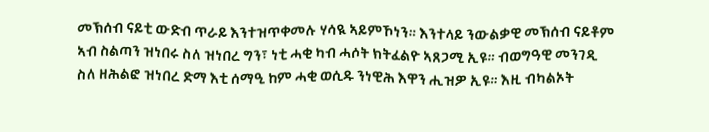መኽሰብ ናይቲ ውድብ ጥራይ እንተዝጥቀመሉ ሃሳዪ ኣይምኾነን። እንተላይ ንውልቃዊ መኽሰብ ናይቶም ኣብ ስልጣን ዝነበሩ ስለ ዝነበረ ግን፣ ነቲ ሓቂ ካብ ሓሶት ክትፈልዮ ኣጸጋሚ ኢዩ። ብወግዓዊ መንገዲ ስለ ዘሕልፎ ዝነበረ ድማ እቲ ሰማዒ ከም ሓቂ ወሲዱ ንነዊሕ እዋን ሒዝዎ ኢዩ። እዚ ብካልኦት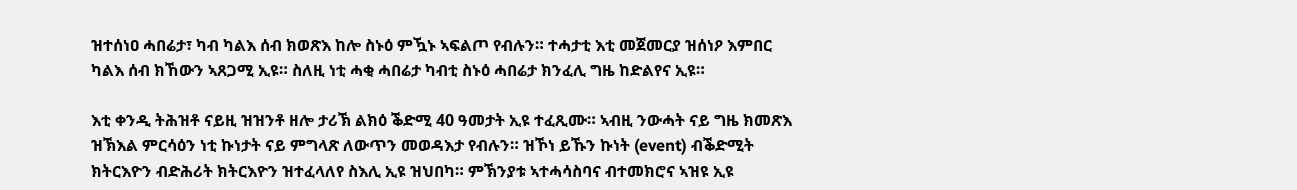ዝተሰነዐ ሓበሬታ፣ ካብ ካልእ ሰብ ክወጽእ ከሎ ስኑዕ ምዃኑ ኣፍልጦ የብሉን። ተሓታቲ እቲ መጀመርያ ዝሰነዖ እምበር ካልእ ሰብ ክኸውን ኣጸጋሚ ኢዩ። ስለዚ ነቲ ሓቂ ሓበሬታ ካብቲ ስኑዕ ሓበሬታ ክንፈሊ ግዜ ከድልየና ኢዩ።

እቲ ቀንዲ ትሕዝቶ ናይዚ ዝዝንቶ ዘሎ ታሪኽ ልክዕ ቕድሚ 40 ዓመታት ኢዩ ተፈጺሙ። ኣብዚ ንውሓት ናይ ግዜ ክመጽእ ዝኽእል ምርሳዕን ነቲ ኩነታት ናይ ምግላጽ ለውጥን መወዳእታ የብሉን። ዝኾነ ይኹን ኩነት (event) ብቕድሚት ክትርእዮን ብድሕሪት ክትርእዮን ዝተፈላለየ ስእሊ ኢዩ ዝህበካ። ምኽንያቱ ኣተሓሳስባና ብተመክሮና ኣዝዩ ኢዩ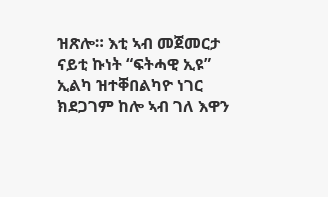ዝጽሎ። እቲ ኣብ መጀመርታ ናይቲ ኩነት “ፍትሓዊ ኢዩ” ኢልካ ዝተቐበልካዮ ነገር ክደጋገም ከሎ ኣብ ገለ እዋን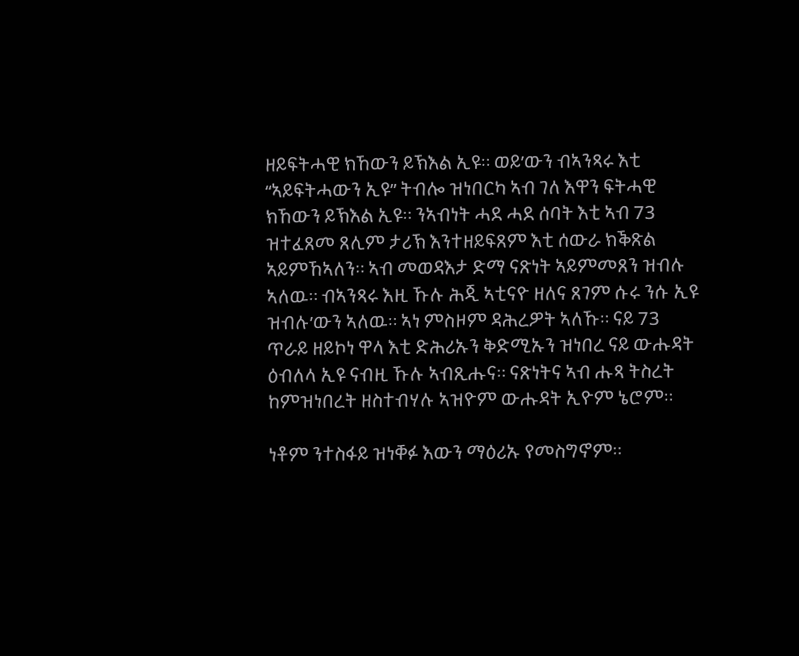ዘይፍትሓዊ ክኸውን ይኽእል ኢዩ። ወይ’ውን ብኣንጻሩ እቲ “ኣይፍትሓውን ኢዩ” ትብሎ ዝነበርካ ኣብ ገለ እዋን ፍትሓዊ ክኸውን ይኽእል ኢዩ። ንኣብነት ሓደ ሓደ ሰባት እቲ ኣብ 73 ዝተፈጸመ ጸሊም ታሪኽ እንተዘይፍጸም እቲ ሰውራ ክቕጽል ኣይምኸኣለን። ኣብ መወዳእታ ድማ ናጽነት ኣይምመጸን ዝብሉ ኣለዉ። ብኣንጻሩ እዚ ኹሉ ሕጂ ኣቲናዮ ዘለና ጸገም ሱሩ ንሱ ኢዩ ዝብሉ’ውን ኣለዉ። ኣነ ምስዞም ዳሕረዎት ኣለኹ። ናይ 73 ጥራይ ዘይኮነ ዋላ እቲ ድሕሪኡን ቅድሚኡን ዝነበረ ናይ ውሑዳት ዕብለላ ኢዩ ናብዚ ኹሉ ኣብጺሑና። ናጽነትና ኣብ ሑጻ ትስረት ከምዝነበረት ዘስተብሃሉ ኣዝዮም ውሑዳት ኢዮም ኔሮም።

ነቶም ንተስፋይ ዝነቐፉ እውን ማዕሪኡ የመስግኖም።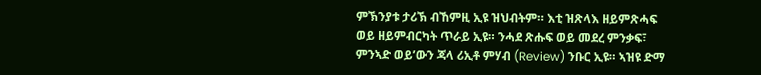ምኽንያቱ ታሪኽ ብኸምዚ ኢዩ ዝህብትም። እቲ ዝጽላእ ዘይምጽሓፍ ወይ ዘይምብርካት ጥራይ ኢዩ። ንሓደ ጽሑፍ ወይ መደረ ምንቃፍ፣ ምንኣድ ወይ’ውን ጃላ ሪኢቶ ምሃብ (Review) ንቡር ኢዩ። ኣዝዩ ድማ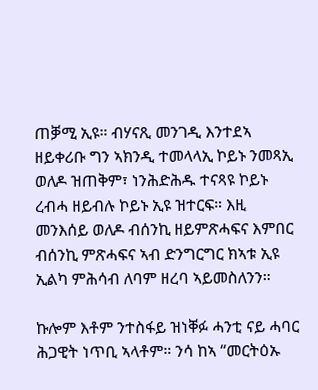ጠቓሚ ኢዩ። ብሃናጺ መንገዲ እንተደኣ ዘይቀሪቡ ግን ኣክንዲ ተመላላኢ ኮይኑ ንመጻኢ ወለዶ ዝጠቅም፣ ነንሕድሕዱ ተናጻዩ ኮይኑ ረብሓ ዘይብሉ ኮይኑ ኢዩ ዝተርፍ። እዚ መንእሰይ ወለዶ ብሰንኪ ዘይምጽሓፍና እምበር ብሰንኪ ምጽሓፍና ኣብ ድንግርግር ክኣቱ ኢዩ ኢልካ ምሕሳብ ለባም ዘረባ ኣይመስለንን።

ኩሎም እቶም ንተስፋይ ዝነቐፉ ሓንቲ ናይ ሓባር ሕጋዊት ነጥቢ ኣላቶም። ንሳ ከኣ “መርትዕኡ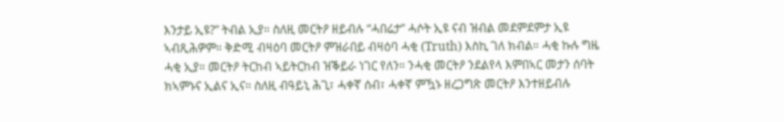እንታይ ኢዩ?” ትብል ኢያ። ስለዚ መርትዖ ዘይብሉ “ሓበሬታ” ሓሶት ኢዩ ናብ ዝብል መደምደምታ ኢዩ ኣብጺሕዎም። ቅድሚ ብዛዕባ መርትዖ ምዝራበይ ብዛዕባ ሓቂ (Truth) እስኪ ገለ ክብል። ሓቂ ኩሉ ግዜ ሓቂ ኢያ። መርትዖ ትርከብ ኣይትርከብ ዝቕይራ ነገር የለን። ንሓቂ መርትዖ ንደልየላ እምበኣር መታን ሰባት ክኣምኑና ኢልና ኢና። ስለዚ ብዓይኒ ሕጊ፣ ሓቀኛ ሰብ፣ ሓቀኛ ምዃኑ ዘረጋግጽ መርትዖ እንተዘይብሉ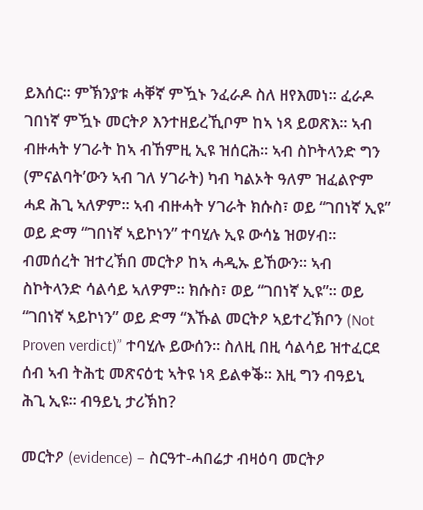ይእሰር። ምኽንያቱ ሓቐኛ ምዃኑ ንፈራዶ ስለ ዘየእመነ። ፈራዶ ገበነኛ ምዃኑ መርትዖ እንተዘይረኺቦም ከኣ ነጻ ይወጽእ። ኣብ ብዙሓት ሃገራት ከኣ ብኸምዚ ኢዩ ዝሰርሕ። ኣብ ስኮትላንድ ግን (ምናልባት’ውን ኣብ ገለ ሃገራት) ካብ ካልኦት ዓለም ዝፈልዮም ሓደ ሕጊ ኣለዎም። ኣብ ብዙሓት ሃገራት ክሱስ፣ ወይ “ገበነኛ ኢዩ” ወይ ድማ “ገበነኛ ኣይኮነን” ተባሂሉ ኢዩ ውሳኔ ዝወሃብ። ብመሰረት ዝተረኽበ መርትዖ ከኣ ሓዲኡ ይኸውን። ኣብ ስኮትላንድ ሳልሳይ ኣለዎም። ክሱስ፣ ወይ “ገበነኛ ኢዩ”። ወይ “ገበነኛ ኣይኮነን” ወይ ድማ “እኹል መርትዖ ኣይተረኽቦን (Not Proven verdict)” ተባሂሉ ይውሰን። ስለዚ በዚ ሳልሳይ ዝተፈርደ ሰብ ኣብ ትሕቲ መጽናዕቲ ኣትዩ ነጻ ይልቀቕ። እዚ ግን ብዓይኒ ሕጊ ኢዩ። ብዓይኒ ታሪኽከ?

መርትዖ (evidence) – ስርዓተ-ሓበሬታ ብዛዕባ መርትዖ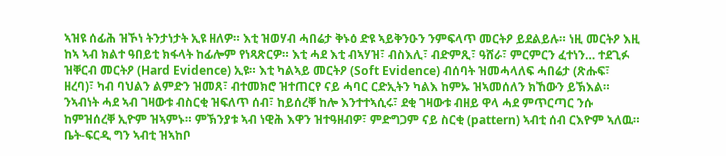ኣዝዩ ሰፊሕ ዝኾነ ትንታነታት ኢዩ ዘለዎ። እቲ ዝወሃብ ሓበሬታ ቅኑዕ ድዩ ኣይቅንዑን ንምፍላጥ መርትዖ ይደልይሉ። ነዚ መርትዖ እዚ ከኣ ኣብ ክልተ ዓበይቲ ክፋላት ከፊሎም የነጻጽርዎ። እቲ ሓደ እቲ ብኣሃዝ፣ ብስእሊ፣ ብድምጺ፣ ዓሸራ፣ ምርምርን ፈተነን… ተደጊፉ ዝቐርብ መርትዖ (Hard Evidence) ኢዩ። እቲ ካልኣይ መርትዖ (Soft Evidence) ብሰባት ዝመሓላለፍ ሓበሬታ (ጽሑፍ፣ ዘረባ)፣ ካብ ባህልን ልምድን ዝመጸ፣ ብተመክሮ ዝተጠርየ ናይ ሓባር ርድኢትን ካልእ ከምኡ ዝኣመሰለን ክኸውን ይኽእል። ንኣብነት ሓደ ኣብ ገዛውቱ ብስርቂ ዝፍለጥ ሰብ፣ ከይሰረቐ ከሎ እንተተኣሲሩ፣ ደቂ ገዛውቱ ብዘይ ዋላ ሓደ ምጥርጣር ንሱ ከምዝሰረቐ ኢዮም ዝኣምኑ። ምኽንያቱ ኣብ ነዊሕ እዋን ዝተዓዘብዎ፣ ምድግጋም ናይ ስርቂ (pattern) ኣብቲ ሰብ ርእዮም ኣለዉ። ቤት-ፍርዲ ግን ኣብቲ ዝኣከቦ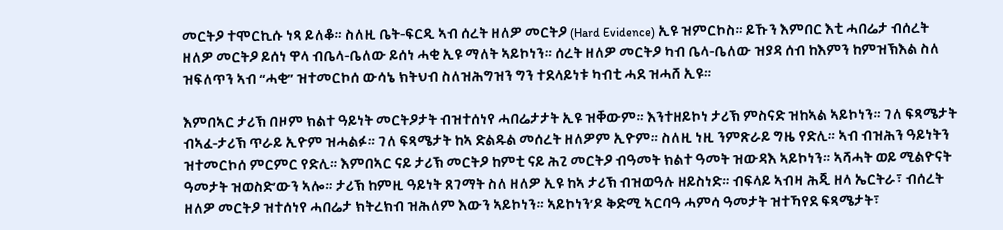መርትዖ ተሞርኪሱ ነጻ ይለቆ። ስለዚ ቤት-ፍርዲ ኣብ ሰረት ዘለዎ መርትዖ (Hard Evidence) ኢዩ ዝምርኮስ። ይኹን እምበር እቲ ሓበሬታ ብሰረት ዘለዎ መርትዖ ይሰነ ዋላ ብቤላ-ቤለው ይሰነ ሓቂ ኢዩ ማለት ኣይኮነን። ሰረት ዘለዎ መርትዖ ካብ ቤላ-ቤለው ዝያዳ ሰብ ከእምን ከምዝኽእል ስለ ዝፍለጥን ኣብ “ሓቂ” ዝተመርኮሰ ውሳኔ ክትህብ ስለዝሕግዝን ግን ተደላይነቱ ካብቲ ሓደ ዝሓሸ ኢዩ።

እምበኣር ታሪኽ በዞም ክልተ ዓይነት መርትዖታት ብዝተሰነየ ሓበሬታታት ኢዩ ዝቐውም። እንተዘይኮነ ታሪኽ ምስናድ ዝከኣል ኣይኮነን። ገለ ፍጻሜታት ብኣፈ-ታሪኽ ጥራይ ኢዮም ዝሓልፉ። ገለ ፍጻሜታት ከኣ ድልዱል መሰረት ዘለዎም ኢዮም። ስለዚ ነዚ ንምጽራይ ግዜ የድሊ። ኣብ ብዝሕን ዓይነትን ዝተመርኮሰ ምርምር የድሊ። እምበኣር ናይ ታሪኽ መርትዖ ከምቲ ናይ ሕጊ መርትዖ ብዓመት ክልተ ዓመት ዝውዳእ ኣይኮነን። ኣሻሓት ወይ ሚልዮናት ዓመታት ዝወስድ’ውን ኣሎ። ታሪኽ ከምዚ ዓይነት ጸገማት ስለ ዘለዎ ኢዩ ከኣ ታሪኽ ብዝወዓሉ ዘይስነድ። ብፍላይ ኣብዛ ሕጂ ዘላ ኤርትራ፣ ብሰረት ዘለዎ መርትዖ ዝተሰነየ ሓበሬታ ክትረክብ ዝሕለም እውን ኣይኮነን። ኣይኮነን’ዶ ቅድሚ ኣርባዓ ሓምሳ ዓመታት ዝተኻየደ ፍጻሜታት፣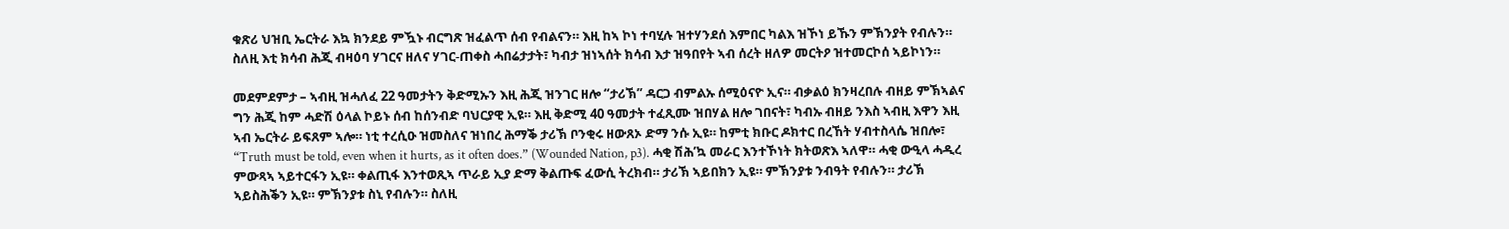ቁጽሪ ህዝቢ ኤርትራ እኳ ክንደይ ምዃኑ ብርግጽ ዝፈልጥ ሰብ የብልናን። እዚ ከኣ ኮነ ተባሂሉ ዝተሃንደሰ እምበር ካልእ ዝኾነ ይኹን ምኽንያት የብሉን። ስለዚ እቲ ክሳብ ሕጂ ብዛዕባ ሃገርና ዘለና ሃገር-ጠቀስ ሓበሬታታት፣ ካብታ ዝነኣሰት ክሳብ እታ ዝዓበየት ኣብ ሰረት ዘለዎ መርትዖ ዝተመርኮሰ ኣይኮነን።

መደምደምታ – ኣብዚ ዝሓለፈ 22 ዓመታትን ቅድሚኡን እዚ ሕጂ ዝንገር ዘሎ “ታሪኽ” ዳርጋ ብምልኡ ሰሚዕናዮ ኢና። ብቃልዕ ክንዛረበሉ ብዘይ ምኽኣልና ግን ሕጂ ከም ሓድሽ ዕላል ኮይኑ ሰብ ከሰንብድ ባህርያዊ ኢዩ። እዚ ቅድሚ 40 ዓመታት ተፈጺሙ ዝበሃል ዘሎ ገበናት፣ ካብኡ ብዘይ ንእስ ኣብዚ እዋን እዚ ኣብ ኤርትራ ይፍጸም ኣሎ። ነቲ ተረሲዑ ዝመስለና ዝነበረ ሕማቕ ታሪኽ ቦንቂሩ ዘውጸኦ ድማ ንሱ ኢዩ። ከምቲ ክቡር ዶክተር በረኸት ሃብተስላሴ ዝበሎ፣ “Truth must be told, even when it hurts, as it often does.” (Wounded Nation, p3). ሓቂ ሽሕ’ኳ መራር እንተኾነት ክትወጽእ ኣለዋ። ሓቂ ውዒላ ሓዲረ ምውጻኣ ኣይተርፋን ኢዩ። ቀልጢፋ እንተወጺኣ ጥራይ ኢያ ድማ ቅልጡፍ ፈውሲ ትረክብ። ታሪኽ ኣይበክን ኢዩ። ምኽንያቱ ንብዓት የብሉን። ታሪኽ ኣይስሕቕን ኢዩ። ምኽንያቱ ስኒ የብሉን። ስለዚ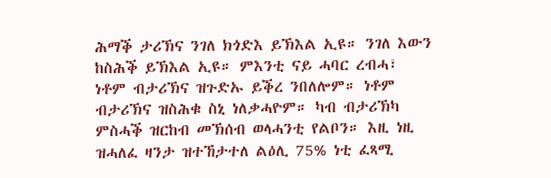ሕማቕ ታሪኽና ንገለ ክጎድእ ይኽእል ኢዩ። ንገለ እውን ከስሕቕ ይኽእል ኢዩ። ምእንቲ ናይ ሓባር ረብሓ፣ ነቶም ብታሪኽና ዝጉድኡ ይቕረ ንበለሎም። ነቶም ብታሪኽና ዝስሕቁ ስኒ ነለቃሓዮም። ካብ ብታሪኽካ ምስሓቕ ዝርከብ መኽሰብ ወላሓንቲ የልቦን። እዚ ነዚ ዝሓለፈ ዛንታ ዝተኸታተለ ልዕሊ 75% ነቲ ፈጻሚ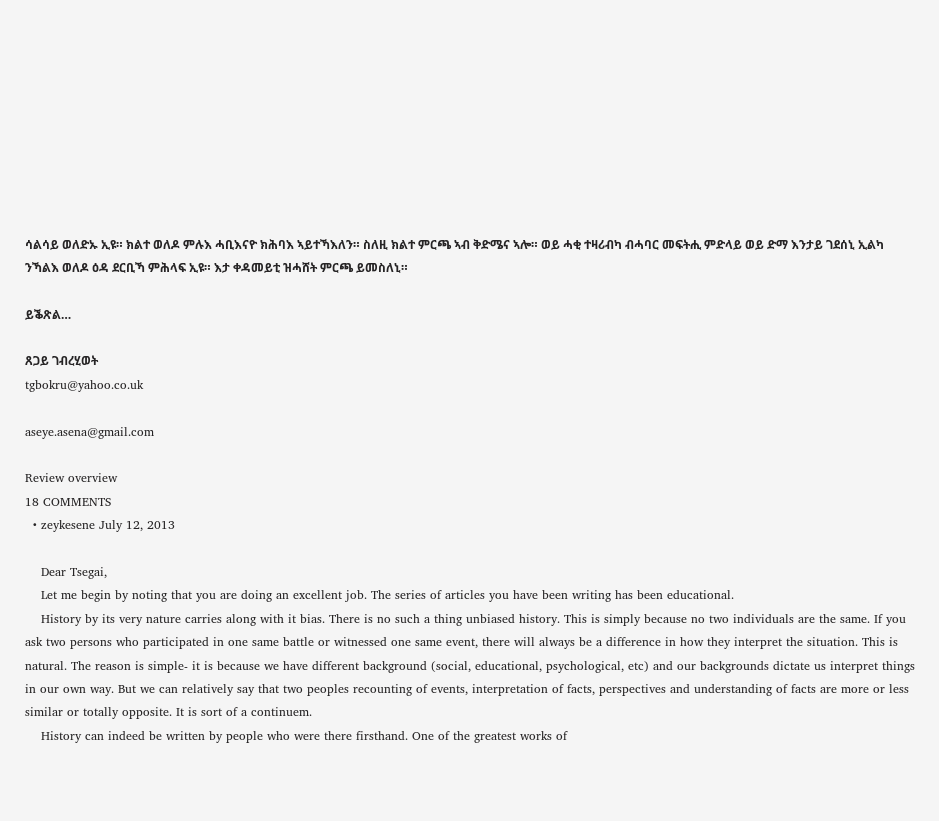ሳልሳይ ወለድኡ ኢዩ። ክልተ ወለዶ ምሉእ ሓቢእናዮ ክሕባእ ኣይተኻእለን። ስለዚ ክልተ ምርጫ ኣብ ቅድሜና ኣሎ። ወይ ሓቂ ተዛሪብካ ብሓባር መፍትሒ ምድላይ ወይ ድማ እንታይ ገደሰኒ ኢልካ ንኻልእ ወለዶ ዕዳ ደርቢኻ ምሕላፍ ኢዩ። እታ ቀዳመይቲ ዝሓሸት ምርጫ ይመስለኒ።

ይቕጽል…

ጸጋይ ገብረሂወት
tgbokru@yahoo.co.uk

aseye.asena@gmail.com

Review overview
18 COMMENTS
  • zeykesene July 12, 2013

    Dear Tsegai,
    Let me begin by noting that you are doing an excellent job. The series of articles you have been writing has been educational.
    History by its very nature carries along with it bias. There is no such a thing unbiased history. This is simply because no two individuals are the same. If you ask two persons who participated in one same battle or witnessed one same event, there will always be a difference in how they interpret the situation. This is natural. The reason is simple- it is because we have different background (social, educational, psychological, etc) and our backgrounds dictate us interpret things in our own way. But we can relatively say that two peoples recounting of events, interpretation of facts, perspectives and understanding of facts are more or less similar or totally opposite. It is sort of a continuem.
    History can indeed be written by people who were there firsthand. One of the greatest works of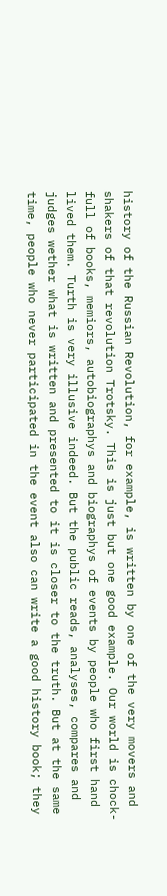history of the Russian Revolution, for example, is written by one of the very movers and shakers of that revolution Trotsky. This is just but one good example. Our world is chock-full of books, memiors, autobiographys and biographys of events by people who first hand lived them. Turth is very illusive indeed. But the public reads, analyses, compares and judges wether what is written and presented to it is closer to the truth. But at the same time, people who never participated in the event also can write a good history book; they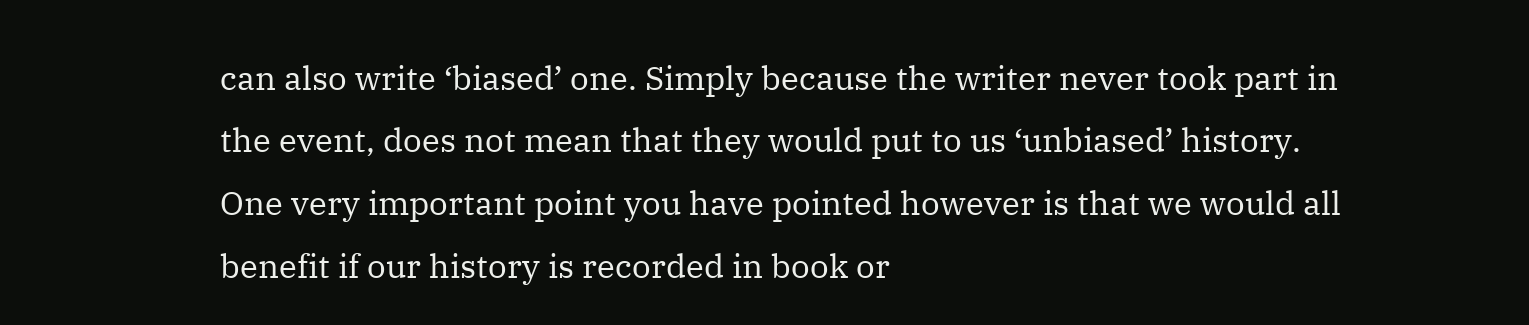can also write ‘biased’ one. Simply because the writer never took part in the event, does not mean that they would put to us ‘unbiased’ history. One very important point you have pointed however is that we would all benefit if our history is recorded in book or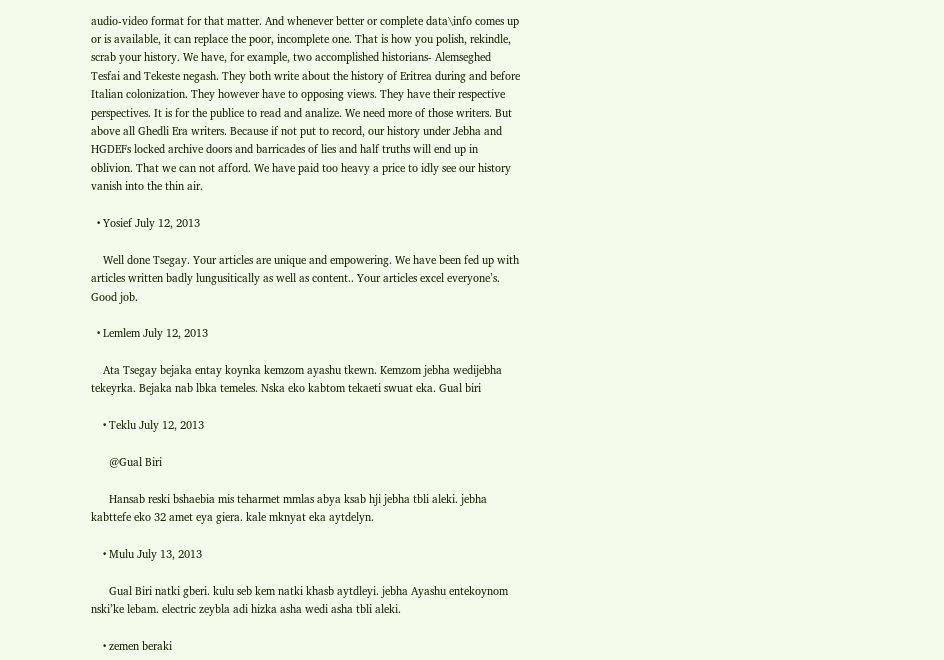audio-video format for that matter. And whenever better or complete data\info comes up or is available, it can replace the poor, incomplete one. That is how you polish, rekindle, scrab your history. We have, for example, two accomplished historians- Alemseghed Tesfai and Tekeste negash. They both write about the history of Eritrea during and before Italian colonization. They however have to opposing views. They have their respective perspectives. It is for the publice to read and analize. We need more of those writers. But above all Ghedli Era writers. Because if not put to record, our history under Jebha and HGDEFs locked archive doors and barricades of lies and half truths will end up in oblivion. That we can not afford. We have paid too heavy a price to idly see our history vanish into the thin air.

  • Yosief July 12, 2013

    Well done Tsegay. Your articles are unique and empowering. We have been fed up with articles written badly lungusitically as well as content.. Your articles excel everyone’s. Good job.

  • Lemlem July 12, 2013

    Ata Tsegay bejaka entay koynka kemzom ayashu tkewn. Kemzom jebha wedijebha tekeyrka. Bejaka nab lbka temeles. Nska eko kabtom tekaeti swuat eka. Gual biri

    • Teklu July 12, 2013

      @Gual Biri

      Hansab reski bshaebia mis teharmet mmlas abya ksab hji jebha tbli aleki. jebha kabttefe eko 32 amet eya giera. kale mknyat eka aytdelyn.

    • Mulu July 13, 2013

      Gual Biri natki gberi. kulu seb kem natki khasb aytdleyi. jebha Ayashu entekoynom nski’ke lebam. electric zeybla adi hizka asha wedi asha tbli aleki.

    • zemen beraki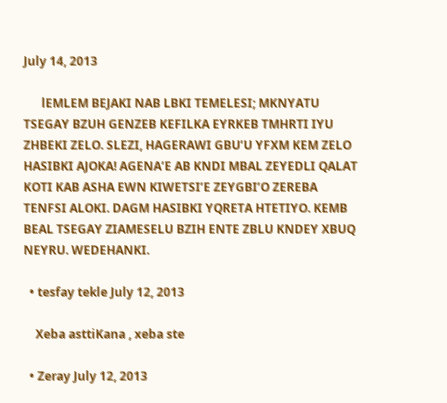July 14, 2013

      lEMLEM BEJAKI NAB LBKI TEMELESI; MKNYATU TSEGAY BZUH GENZEB KEFILKA EYRKEB TMHRTI IYU ZHBEKI ZELO. SLEZI, HAGERAWI GBU’U YFXM KEM ZELO HASIBKI AJOKA! AGENA’E AB KNDI MBAL ZEYEDLI QALAT KOTI KAB ASHA EWN KIWETSI’E ZEYGBI’O ZEREBA TENFSI ALOKI. DAGM HASIBKI YQRETA HTETIYO. KEMB BEAL TSEGAY ZIAMESELU BZIH ENTE ZBLU KNDEY XBUQ NEYRU. WEDEHANKI.

  • tesfay tekle July 12, 2013

    Xeba asttiKana , xeba ste

  • Zeray July 12, 2013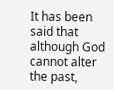It has been said that although God cannot alter the past,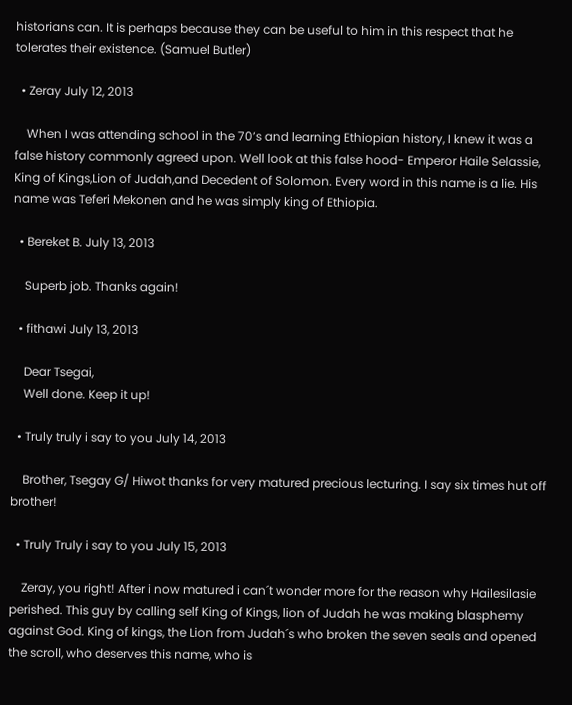historians can. It is perhaps because they can be useful to him in this respect that he tolerates their existence. (Samuel Butler)

  • Zeray July 12, 2013

    When I was attending school in the 70’s and learning Ethiopian history, I knew it was a false history commonly agreed upon. Well look at this false hood- Emperor Haile Selassie, King of Kings,Lion of Judah,and Decedent of Solomon. Every word in this name is a lie. His name was Teferi Mekonen and he was simply king of Ethiopia.

  • Bereket B. July 13, 2013

    Superb job. Thanks again!

  • fithawi July 13, 2013

    Dear Tsegai,
    Well done. Keep it up!

  • Truly truly i say to you July 14, 2013

    Brother, Tsegay G/ Hiwot thanks for very matured precious lecturing. I say six times hut off brother!

  • Truly Truly i say to you July 15, 2013

    Zeray, you right! After i now matured i can´t wonder more for the reason why Hailesilasie perished. This guy by calling self King of Kings, lion of Judah he was making blasphemy against God. King of kings, the Lion from Judah´s who broken the seven seals and opened the scroll, who deserves this name, who is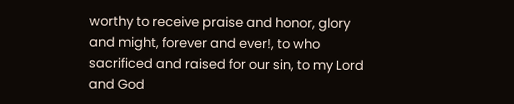worthy to receive praise and honor, glory and might, forever and ever!, to who sacrificed and raised for our sin, to my Lord and God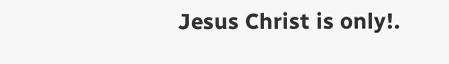Jesus Christ is only!.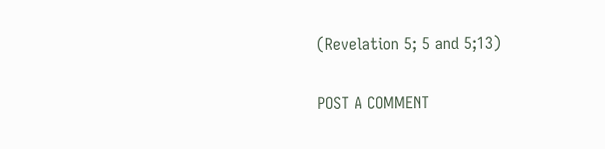(Revelation 5; 5 and 5;13)

POST A COMMENT